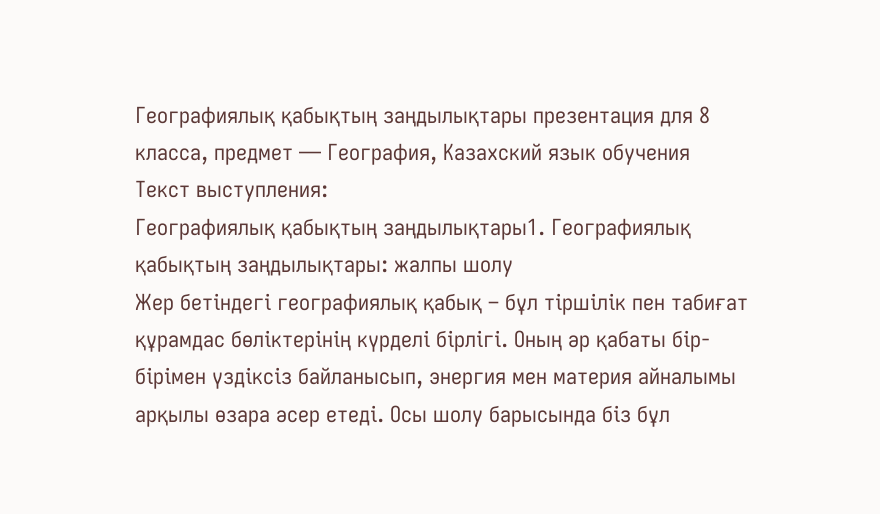Географиялық қабықтың заңдылықтары презентация для 8 класса, предмет — География, Казахский язык обучения
Текст выступления:
Географиялық қабықтың заңдылықтары1. Географиялық қабықтың заңдылықтары: жалпы шолу
Жер бетіндегі географиялық қабық – бұл тіршілік пен табиғат құрамдас бөліктерінің күрделі бірлігі. Оның әр қабаты бір-бірімен үздіксіз байланысып, энергия мен материя айналымы арқылы өзара әсер етеді. Осы шолу барысында біз бұл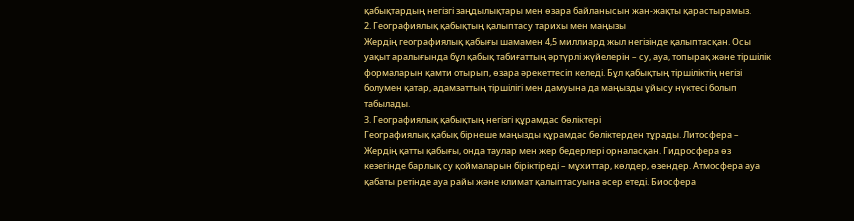қабықтардың негізгі заңдылықтары мен өзара байланысын жан-жақты қарастырамыз.
2. Географиялық қабықтың қалыптасу тарихы мен маңызы
Жердің географиялық қабығы шамамен 4,5 миллиард жыл негізінде қалыптасқан. Осы уақыт аралығында бұл қабық табиғаттың әртүрлі жүйелерін – су, ауа, топырақ және тіршілік формаларын қамти отырып, өзара әрекеттесіп келеді. Бұл қабықтың тіршіліктің негізі болумен қатар, адамзаттың тіршілігі мен дамуына да маңызды ұйысу нүктесі болып табылады.
3. Географиялық қабықтың негізгі құрамдас бөліктері
Географиялық қабық бірнеше маңызды құрамдас бөліктерден тұрады. Литосфера – Жердің қатты қабығы, онда таулар мен жер бедерлері орналасқан. Гидросфера өз кезегінде барлық су қоймаларын біріктіреді – мұхиттар, көлдер, өзендер. Атмосфера ауа қабаты ретінде ауа райы және климат қалыптасуына әсер етеді. Биосфера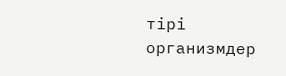тірі организмдер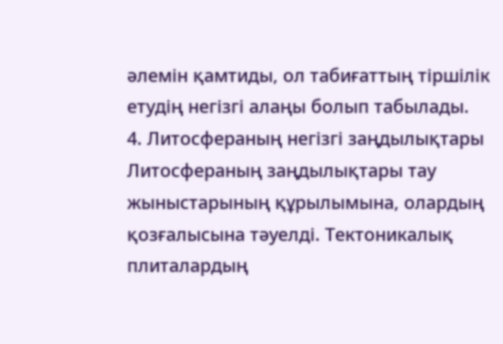әлемін қамтиды, ол табиғаттың тіршілік етудің негізгі алаңы болып табылады.
4. Литосфераның негізгі заңдылықтары
Литосфераның заңдылықтары тау жыныстарының құрылымына, олардың қозғалысына тәуелді. Тектоникалық плиталардың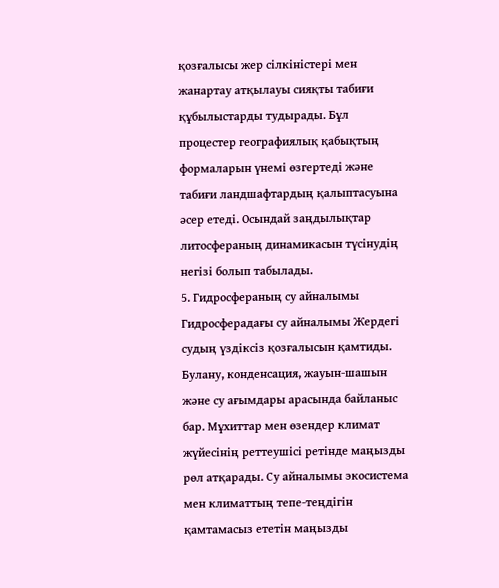қозғалысы жер сілкіністері мен жанартау атқылауы сияқты табиғи құбылыстарды тудырады. Бұл процестер географиялық қабықтың формаларын үнемі өзгертеді және табиғи ландшафтардың қалыптасуына әсер етеді. Осындай заңдылықтар литосфераның динамикасын түсінудің негізі болып табылады.
5. Гидросфераның су айналымы
Гидросферадағы су айналымы Жердегі судың үздіксіз қозғалысын қамтиды. Булану, конденсация, жауын-шашын және су ағымдары арасында байланыс бар. Мұхиттар мен өзендер климат жүйесінің реттеушісі ретінде маңызды рөл атқарады. Су айналымы экосистема мен климаттың тепе-теңдігін қамтамасыз ететін маңызды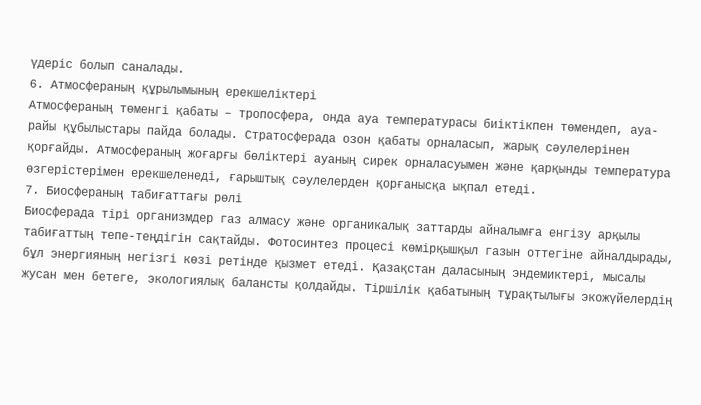үдеріс болып саналады.
6. Атмосфераның құрылымының ерекшеліктері
Атмосфераның төменгі қабаты – тропосфера, онда ауа температурасы биіктікпен төмендеп, ауа-райы құбылыстары пайда болады. Стратосферада озон қабаты орналасып, жарық сәулелерінен қорғайды. Атмосфераның жоғарғы бөліктері ауаның сирек орналасуымен және қарқынды температура өзгерістерімен ерекшеленеді, ғарыштық сәулелерден қорғанысқа ықпал етеді.
7. Биосфераның табиғаттағы рөлі
Биосферада тірі организмдер газ алмасу және органикалық заттарды айналымға енгізу арқылы табиғаттың тепе-теңдігін сақтайды. Фотосинтез процесі көмірқышқыл газын оттегіне айналдырады, бұл энергияның негізгі көзі ретінде қызмет етеді. Қазақстан даласының эндемиктері, мысалы жусан мен бетеге, экологиялық балансты қолдайды. Тіршілік қабатының тұрақтылығы экожүйелердің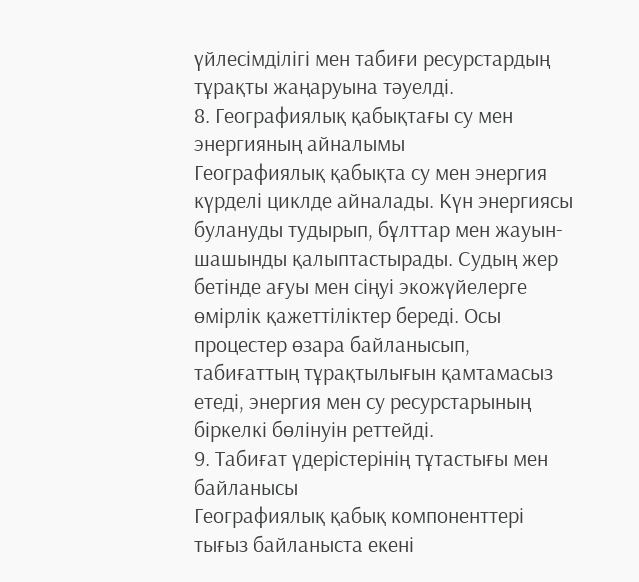үйлесімділігі мен табиғи ресурстардың тұрақты жаңаруына тәуелді.
8. Географиялық қабықтағы су мен энергияның айналымы
Географиялық қабықта су мен энергия күрделі циклде айналады. Күн энергиясы булануды тудырып, бұлттар мен жауын-шашынды қалыптастырады. Судың жер бетінде ағуы мен сіңуі экожүйелерге өмірлік қажеттіліктер береді. Осы процестер өзара байланысып, табиғаттың тұрақтылығын қамтамасыз етеді, энергия мен су ресурстарының біркелкі бөлінуін реттейді.
9. Табиғат үдерістерінің тұтастығы мен байланысы
Географиялық қабық компоненттері тығыз байланыста екені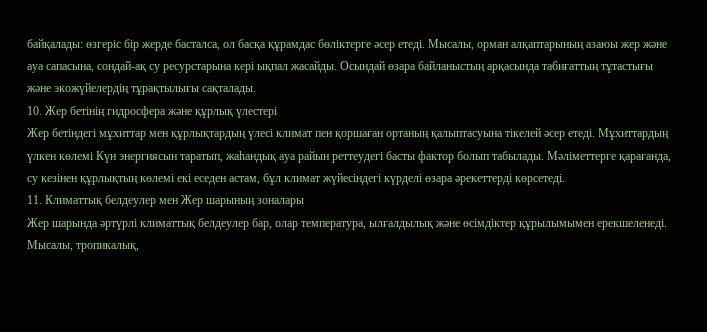байқалады: өзгеріс бір жерде басталса, ол басқа құрамдас бөліктерге әсер етеді. Мысалы, орман алқаптарының азаюы жер және ауа сапасына, сондай-ақ су ресурстарына кері ықпал жасайды. Осындай өзара байланыстың арқасында табиғаттың тұтастығы және экожүйелердің тұрақтылығы сақталады.
10. Жер бетінің гидросфера және құрлық үлестері
Жер бетіндегі мұхиттар мен құрлықтардың үлесі климат пен қоршаған ортаның қалыптасуына тікелей әсер етеді. Мұхиттардың үлкен көлемі Күн энергиясын таратып, жаһандық ауа райын реттеудегі басты фактор болып табылады. Мәліметтерге қарағанда, су кезінен құрлықтың көлемі екі еседен астам, бұл климат жүйесіндегі күрделі өзара әрекеттерді көрсетеді.
11. Климаттық белдеулер мен Жер шарының зоналары
Жер шарында әртүрлі климаттық белдеулер бар, олар температура, ылғалдылық және өсімдіктер құрылымымен ерекшеленеді. Мысалы, тропикалық,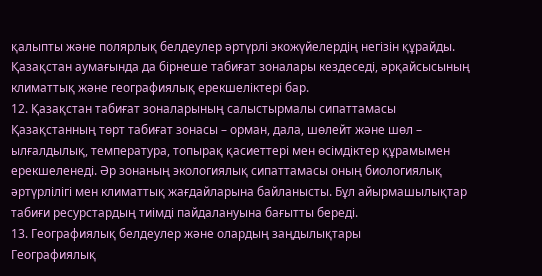қалыпты және полярлық белдеулер әртүрлі экожүйелердің негізін құрайды. Қазақстан аумағында да бірнеше табиғат зоналары кездеседі, әрқайсысының климаттық және географиялық ерекшеліктері бар.
12. Қазақстан табиғат зоналарының салыстырмалы сипаттамасы
Қазақстанның төрт табиғат зонасы – орман, дала, шөлейт және шөл – ылғалдылық, температура, топырақ қасиеттері мен өсімдіктер құрамымен ерекшеленеді. Әр зонаның экологиялық сипаттамасы оның биологиялық әртүрлілігі мен климаттық жағдайларына байланысты. Бұл айырмашылықтар табиғи ресурстардың тиімді пайдалануына бағытты береді.
13. Географиялық белдеулер және олардың заңдылықтары
Географиялық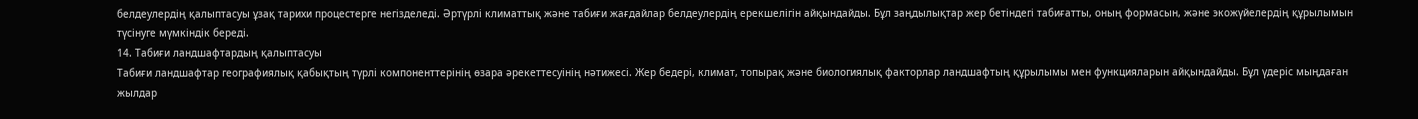белдеулердің қалыптасуы ұзақ тарихи процестерге негізделеді. Әртүрлі климаттық және табиғи жағдайлар белдеулердің ерекшелігін айқындайды. Бұл заңдылықтар жер бетіндегі табиғатты, оның формасын, және экожүйелердің құрылымын түсінуге мүмкіндік береді.
14. Табиғи ландшафтардың қалыптасуы
Табиғи ландшафтар географиялық қабықтың түрлі компоненттерінің өзара әрекеттесуінің нәтижесі. Жер бедері, климат, топырақ және биологиялық факторлар ландшафтың құрылымы мен функцияларын айқындайды. Бұл үдеріс мыңдаған жылдар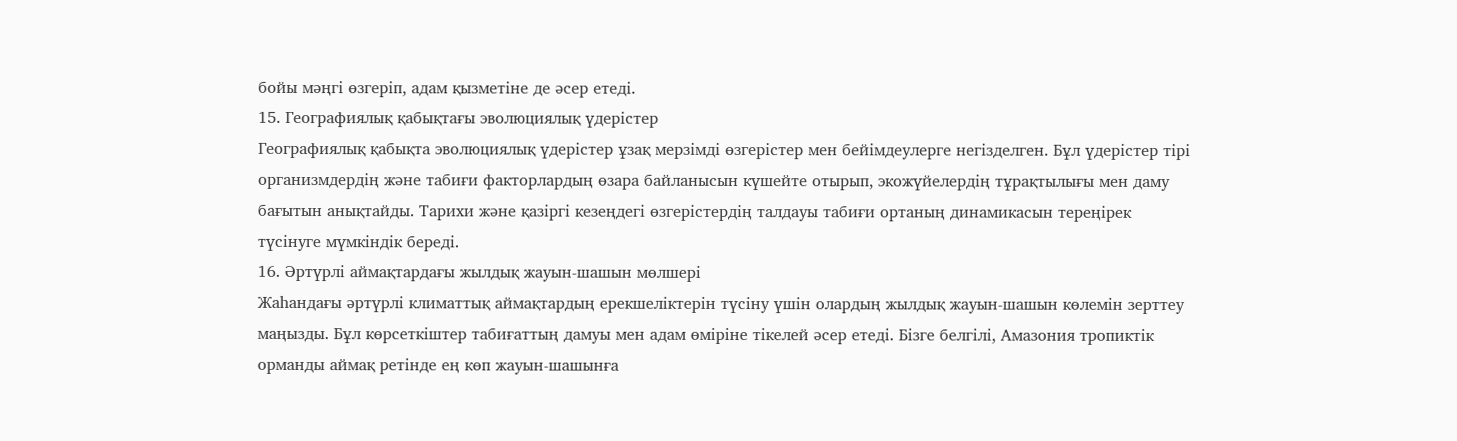бойы мәңгі өзгеріп, адам қызметіне де әсер етеді.
15. Географиялық қабықтағы эволюциялық үдерістер
Географиялық қабықта эволюциялық үдерістер ұзақ мерзімді өзгерістер мен бейімдеулерге негізделген. Бұл үдерістер тірі организмдердің және табиғи факторлардың өзара байланысын күшейте отырып, экожүйелердің тұрақтылығы мен даму бағытын анықтайды. Тарихи және қазіргі кезеңдегі өзгерістердің талдауы табиғи ортаның динамикасын тереңірек түсінуге мүмкіндік береді.
16. Әртүрлі аймақтардағы жылдық жауын-шашын мөлшері
Жаһандағы әртүрлі климаттық аймақтардың ерекшеліктерін түсіну үшін олардың жылдық жауын-шашын көлемін зерттеу маңызды. Бұл көрсеткіштер табиғаттың дамуы мен адам өміріне тікелей әсер етеді. Бізге белгілі, Амазония тропиктік орманды аймақ ретінде ең көп жауын-шашынға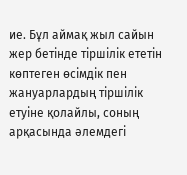ие. Бұл аймақ жыл сайын жер бетінде тіршілік ететін көптеген өсімдік пен жануарлардың тіршілік етуіне қолайлы, соның арқасында әлемдегі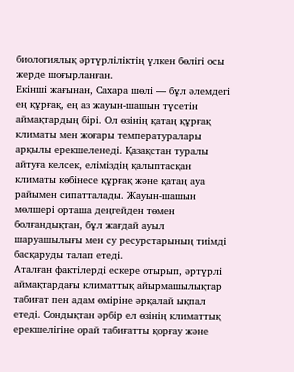биологиялық әртүрліліктің үлкен бөлігі осы жерде шоғырланған.
Екінші жағынан, Сахара шөлі — бұл әлемдегі ең құрғақ, ең аз жауын-шашын түсетін аймақтардың бірі. Ол өзінің қатаң құрғақ климаты мен жоғары температуралары арқылы ерекшеленеді. Қазақстан туралы айтуға келсек, еліміздің қалыптасқан климаты көбінесе құрғақ және қатаң ауа райымен сипатталады. Жауын-шашын мөлшері орташа деңгейден төмен болғандықтан, бұл жағдай ауыл шаруашылығы мен су ресурстарының тиімді басқаруды талап етеді.
Аталған фактілерді ескере отырып, әртүрлі аймақтардағы климаттық айырмашылықтар табиғат пен адам өміріне әрқалай ықпал етеді. Сондықтан әрбір ел өзінің климаттық ерекшелігіне орай табиғатты қорғау және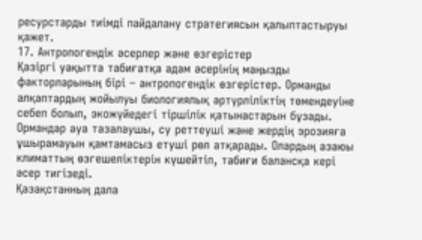ресурстарды тиімді пайдалану стратегиясын қалыптастыруы қажет.
17. Антропогендік әсерлер және өзгерістер
Қазіргі уақытта табиғатқа адам әсерінің маңызды факторларының бірі – антропогендік өзгерістер. Орманды алқаптардың жойылуы биологиялық әртүрліліктің төмендеуіне себеп болып, экожүйедегі тіршілік қатынастарын бұзады. Ормандар ауа тазалаушы, су реттеуші және жердің эрозияға ұшырамауын қамтамасыз етуші рөл атқарады. Олардың азаюы климаттың өзгешеліктерін күшейтіп, табиғи балансқа кері әсер тигізеді.
Қазақстанның дала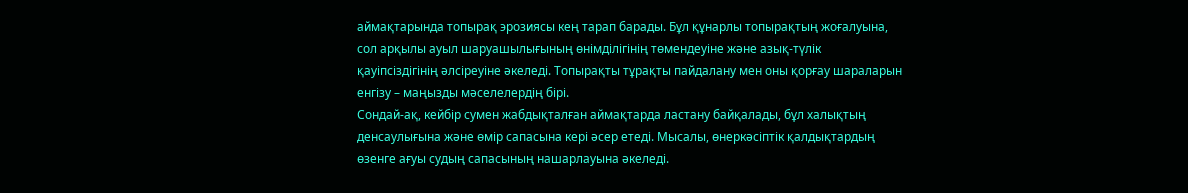аймақтарында топырақ эрозиясы кең тарап барады. Бұл құнарлы топырақтың жоғалуына, сол арқылы ауыл шаруашылығының өнімділігінің төмендеуіне және азық-түлік қауіпсіздігінің әлсіреуіне әкеледі. Топырақты тұрақты пайдалану мен оны қорғау шараларын енгізу – маңызды мәселелердің бірі.
Сондай-ақ, кейбір сумен жабдықталған аймақтарда ластану байқалады, бұл халықтың денсаулығына және өмір сапасына кері әсер етеді. Мысалы, өнеркәсіптік қалдықтардың өзенге ағуы судың сапасының нашарлауына әкеледі.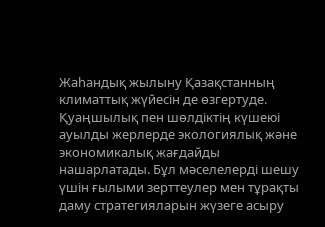Жаһандық жылыну Қазақстанның климаттық жүйесін де өзгертуде. Қуаңшылық пен шөлдіктің күшеюі ауылды жерлерде экологиялық және экономикалық жағдайды нашарлатады. Бұл мәселелерді шешу үшін ғылыми зерттеулер мен тұрақты даму стратегияларын жүзеге асыру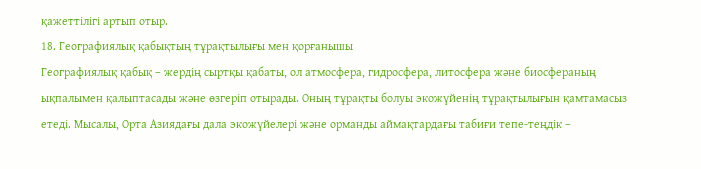қажеттілігі артып отыр.
18. Географиялық қабықтың тұрақтылығы мен қорғанышы
Географиялық қабық – жердің сыртқы қабаты, ол атмосфера, гидросфера, литосфера және биосфераның ықпалымен қалыптасады және өзгеріп отырады. Оның тұрақты болуы экожүйенің тұрақтылығын қамтамасыз етеді. Мысалы, Орта Азиядағы дала экожүйелері және орманды аймақтардағы табиғи тепе-теңдік –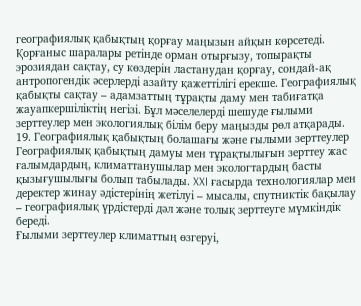географиялық қабықтың қорғау маңызын айқын көрсетеді.
Қорғаныс шаралары ретінде орман отырғызу, топырақты эрозиядан сақтау, су көздерін ластанудан қорғау, сондай-ақ антропогендік әсерлерді азайту қажеттілігі ерекше. Географиялық қабықты сақтау – адамзаттың тұрақты даму мен табиғатқа жауапкершіліктің негізі. Бұл мәселелерді шешуде ғылыми зерттеулер мен экологиялық білім беру маңызды рөл атқарады.
19. Географиялық қабықтың болашағы және ғылыми зерттеулер
Географиялық қабықтың дамуы мен тұрақтылығын зерттеу жас ғалымдардың, климаттанушылар мен экологтардың басты қызығушылығы болып табылады. XXI ғасырда технологиялар мен деректер жинау әдістерінің жетілуі – мысалы, спутниктік бақылау – географиялық үрдістерді дәл және толық зерттеуге мүмкіндік береді.
Ғылыми зерттеулер климаттың өзгеруі,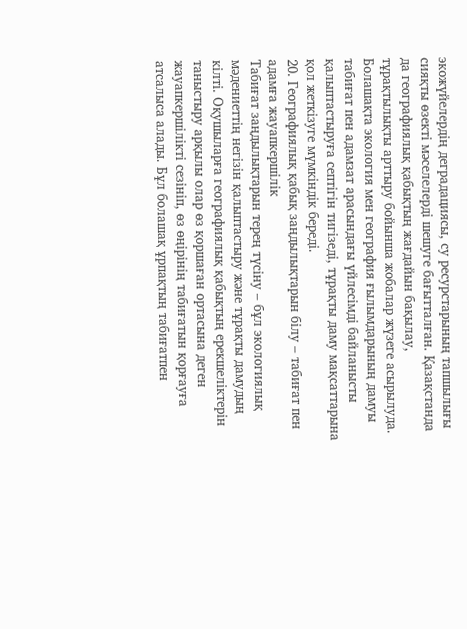экожүйелердің деградациясы, су ресурстарының тапшылығы сияқты өзекті мәселелерді шешуге бағытталған. Қазақстанда да географиялық қабықтың жағдайын бақылау, тұрақтылықты арттыру бойынша жобалар жүзеге асырылуда.
Болашақта экология мен география ғылымдарының дамуы табиғат пен адамзат арасындағы үйлесімді байланысты қалыптастыруға септігін тигізеді, тұрақты даму мақсаттарына қол жеткізуге мүмкіндік береді.
20. Географиялық қабық заңдылықтарын білу – табиғат пен адамға жауапкершілік
Табиғат заңдылықтарын терең түсіну – бұл экологиялық мәдениеттің негізін қалыптастыру және тұрақты дамудың кілті. Оқушыларға географиялық қабықтың ерекшеліктерін таныстыру арқылы олар өз қоршаған ортасына деген жауапкершілікті сезініп, өз өңірінің табиғатын қорғауға атсалыса алады. Бұл болашақ ұрпақтың табиғатпен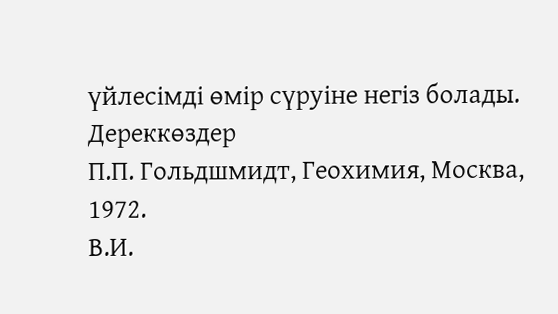үйлесімді өмір сүруіне негіз болады.
Дереккөздер
П.П. Гольдшмидт, Геохимия, Москва, 1972.
В.И.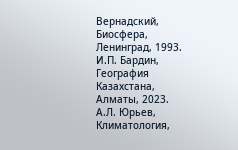Вернадский, Биосфера, Ленинград, 1993.
И.П. Бардин, География Казахстана, Алматы, 2023.
А.Л. Юрьев, Климатология,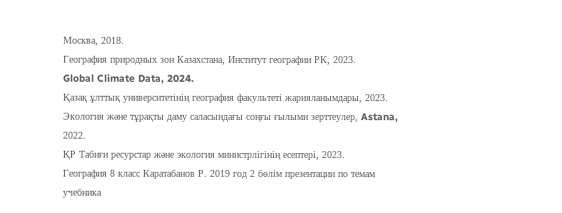Москва, 2018.
География природных зон Казахстана, Институт географии РК, 2023.
Global Climate Data, 2024.
Қазақ ұлттық университетінің география факультеті жарияланымдары, 2023.
Экология және тұрақты даму саласындағы соңғы ғылыми зерттеулер, Astana, 2022.
ҚР Табиғи ресурстар және экология министрлігінің есептері, 2023.
География 8 класс Каратабанов Р. 2019 год 2 бөлім презентации по темам учебника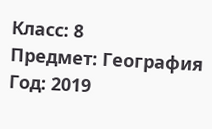Класс: 8
Предмет: География
Год: 2019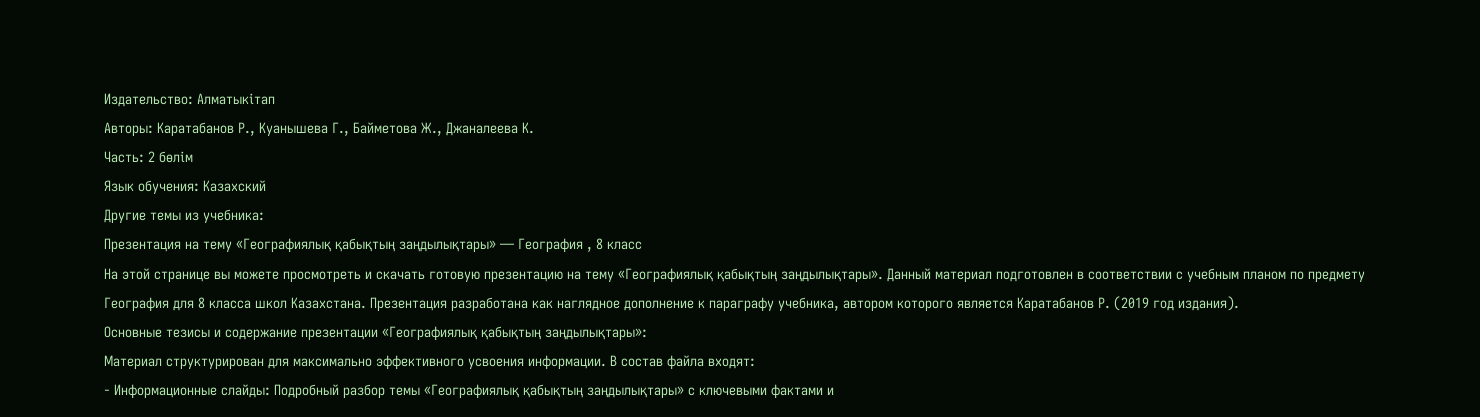Издательство: Алматыкітап
Авторы: Каратабанов Р., Куанышева Г., Байметова Ж., Джаналеева К.
Часть: 2 бөлім
Язык обучения: Казахский
Другие темы из учебника:
Презентация на тему «Географиялық қабықтың заңдылықтары» — География , 8 класс
На этой странице вы можете просмотреть и скачать готовую презентацию на тему «Географиялық қабықтың заңдылықтары». Данный материал подготовлен в соответствии с учебным планом по предмету География для 8 класса школ Казахстана. Презентация разработана как наглядное дополнение к параграфу учебника, автором которого является Каратабанов Р. (2019 год издания).
Основные тезисы и содержание презентации «Географиялық қабықтың заңдылықтары»:
Материал структурирован для максимально эффективного усвоения информации. В состав файла входят:
- Информационные слайды: Подробный разбор темы «Географиялық қабықтың заңдылықтары» с ключевыми фактами и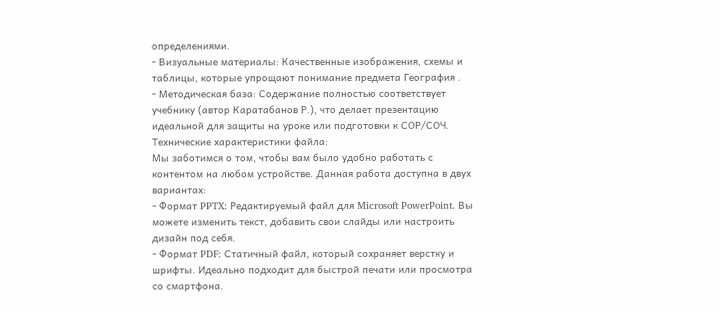определениями.
- Визуальные материалы: Качественные изображения, схемы и таблицы, которые упрощают понимание предмета География .
- Методическая база: Содержание полностью соответствует учебнику (автор Каратабанов Р.), что делает презентацию идеальной для защиты на уроке или подготовки к СОР/СОЧ.
Технические характеристики файла:
Мы заботимся о том, чтобы вам было удобно работать с контентом на любом устройстве. Данная работа доступна в двух вариантах:
- Формат PPTX: Редактируемый файл для Microsoft PowerPoint. Вы можете изменить текст, добавить свои слайды или настроить дизайн под себя.
- Формат PDF: Статичный файл, который сохраняет верстку и шрифты. Идеально подходит для быстрой печати или просмотра со смартфона.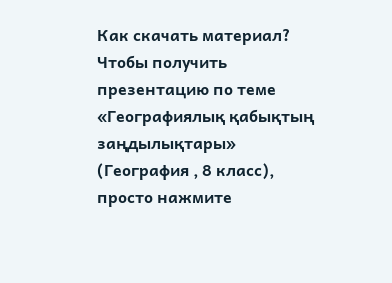Как скачать материал?
Чтобы получить презентацию по теме «Географиялық қабықтың заңдылықтары» (География , 8 класс), просто нажмите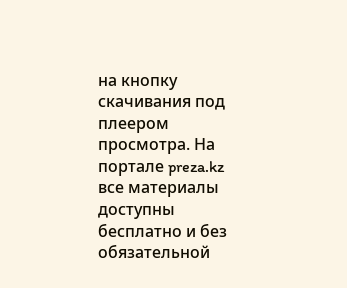на кнопку скачивания под плеером просмотра. На портале preza.kz все материалы доступны бесплатно и без обязательной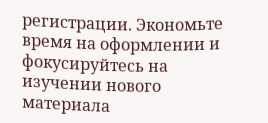регистрации. Экономьте время на оформлении и фокусируйтесь на изучении нового материала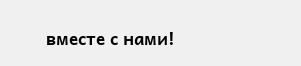вместе с нами!